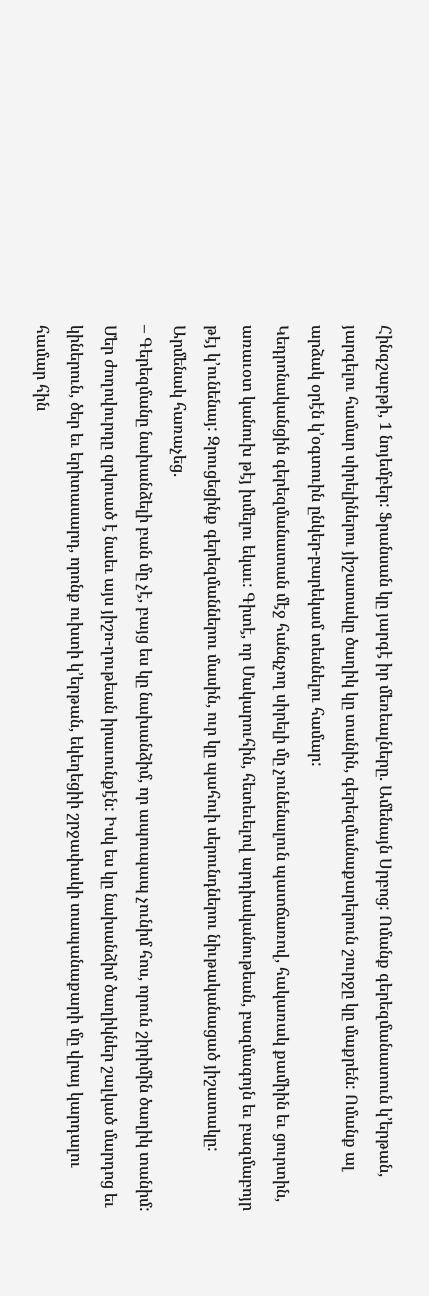Հինգշաբթի, 1 նոյեմբեր: Ֆրանսան կը յարգէ իր մեռեալները. Ամենայն Սրբոց: Ոմանք գերեզմանատուն կ’երթան, յարգելու համար սիրելիներու յիշատակը ծաղիկ կը տանին, գերեզմանաքարերուն շուրջը կը մաքրեն: Ոմանք ալ արձակ օրէն կ’օգտուին ընկեր-բարեկամ տեսնելու համար:
Կեդրոնականցին գերեզմանատան մէջ հանգչող սիրելի մը չունենալուն պատճառով, հակառակ քամիին եւ ցուրտին, առաւօտ կանուխ թէյ խմելու եկաւ: Գիտէ, որ Մակարուհին, հետեւելով արդիականութեան, բազմագոյն եւ բազմաբոյր թէյ կ’ունենայ: Զրուցեցինք գերեզմաններու մասին, ուր կը պահուի սերունդներու նիւթականացած յիշատակը:
Արմենակ հառաչեց.
– Գերեզմանը նախանձելի բան մը չէ, բայց ես կը նախանձիմ, որ ապուպապ չունիմ հոս, որուն շիրիմին ծաղիկ տանիմ: Մեր ժողովուրդը զրկուած է նաեւ այս յիշո-ղութեան իրաւունքէն: Իսկ ես կը նախանձիմ ծաղիկներ շալկած մարդոց եւ կիներուն, ծեր եւ երիտասարդ, որոնք ուխտի կ’երթան, եկեղեցիի շրջափակի տապանաքարի մը վրայ կարդալու համար հին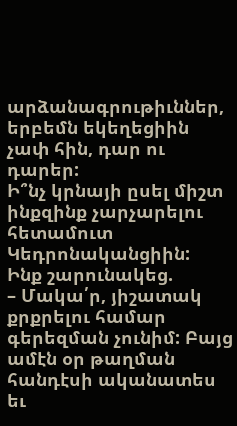արձանագրութիւններ, երբեմն եկեղեցիին չափ հին, դար ու դարեր:
Ի՞նչ կրնայի ըսել միշտ ինքզինք չարչարելու հետամուտ Կեդրոնականցիին:
Ինք շարունակեց.
– Մակա՛ր, յիշատակ քրքրելու համար գերեզման չունիմ: Բայց ամէն օր թաղման հանդէսի ականատես եւ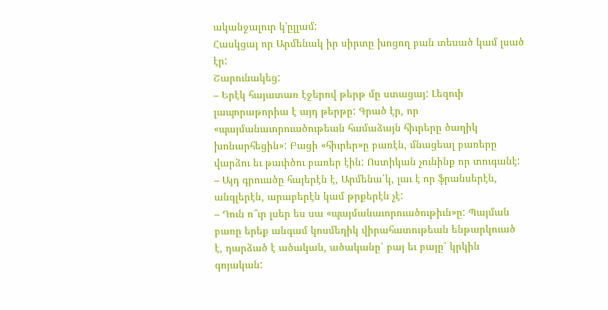ականջալուր կ’ըլլամ:
Հասկցայ որ Արմենակ իր սիրտը խոցող բան տեսած կամ լսած էր:
Շարունակեց:
– Երէկ հայատառ էջերով թերթ մը ստացայ: Լեզուի լապորաթորիա է այդ թերթը: Գրած էր, որ «պայմանաւորուածութեան համաձայն հիւրերը ծաղիկ խոնարհեցին»: Բացի «հիւրեր»ը բառէն, մնացեալ բառերը վարձու եւ թափծու բառեր էին: Ոստիկան չունինք որ տուգանէ:
– Այդ գրուածը հայերէն է, Արմենա՛կ, լաւ է որ ֆրանսերէն, անգլերէն, արաբերէն կամ թրքերէն չէ:
– Դուն ո՞ւր լսեր ես սա «պայմանաւորուածութիւն»ը: Պայման բառը երեք անգամ կոսմեդիկ վիրահատութեան ենթարկուած է, դարձած է ածական, ածականը՝ բայ եւ բայը՝ կրկին գոյական: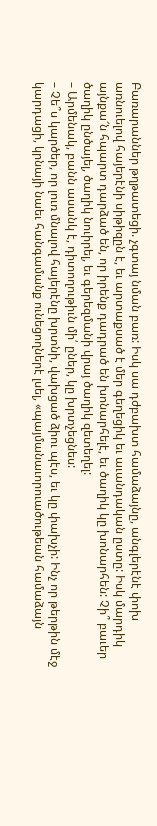Բառարաններ թղթատեցի. չգտայ նման բառ: Իսկ սա դժբախտ համաձայնը, անգլերէնէ փոխ առնուելով հայերէնի սիթիզըն է, եւ արտաքսած է մեր գեղեցիկ եւ աւանդական ըստը: Իսկ մարդիկ այնքա՜ն հպարտ դարձած են, որ իրենք դադրած են խոնարհելէ, եւ ծաղիկ կը խոնարհեն: Չի՞ բաւեր ծաղիկ ընծայել, ծաղիկ նուիրել, եւ գերեզմանի վրայ ծաղիկ զետեղել:
– Արմենակ, բանն ասանկ է, դիտողութիւն մի՛ ըներ, կը խրտչեցնես:
– Չե՞ս կարծեր, որ լուռ մնալով հայերէնը խրտնի, վախցած ձիու պէս, եւ կը փախչի: Ինչ որ թերթին մէջ կարդացի, կրնայի նաեւ հանգամանք ունեցողներէ լսել, «պայմանաւորուածութեան համաձայն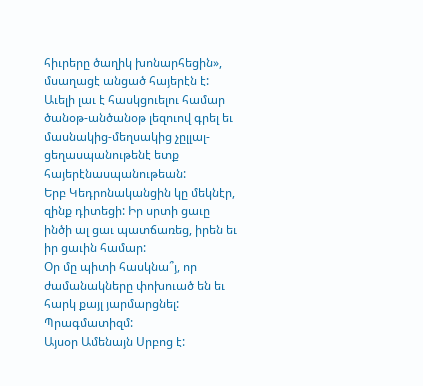հիւրերը ծաղիկ խոնարհեցին», մսաղացէ անցած հայերէն է: Աւելի լաւ է հասկցուելու համար ծանօթ-անծանօթ լեզուով գրել եւ մասնակից-մեղսակից չըլլալ- ցեղասպանութենէ ետք հայերէնասպանութեան:
Երբ Կեդրոնականցին կը մեկնէր, զինք դիտեցի: Իր սրտի ցաւը ինծի ալ ցաւ պատճառեց, իրեն եւ իր ցաւին համար:
Օր մը պիտի հասկնա՞յ, որ ժամանակները փոխուած են եւ հարկ քայլ յարմարցնել: Պրագմատիզմ:
Այսօր Ամենայն Սրբոց է: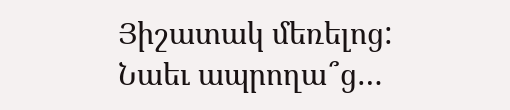Յիշատակ մեռելոց: Նաեւ ապրողա՞ց…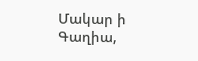Մակար ի Գաղիա,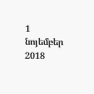1 նոյեմբեր 2018